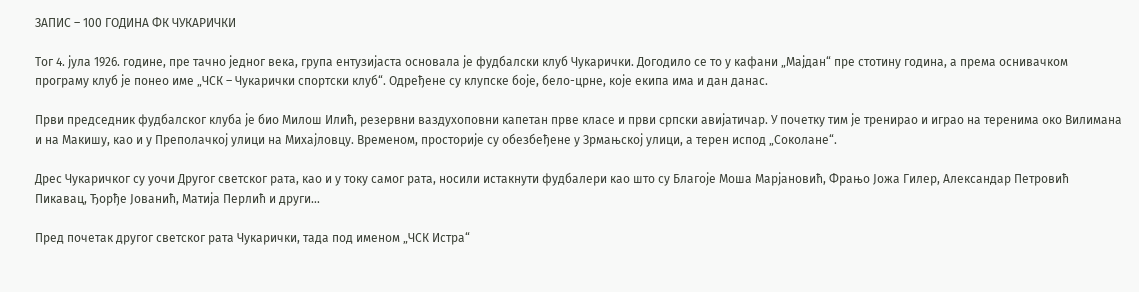ЗАПИС – 100 ГОДИНА ФК ЧУКАРИЧКИ

Тог 4. јула 1926. године, пре тачно једног века, група ентузијаста основала је фудбалски клуб Чукарички. Догодило се то у кафани „Мајдан“ пре стотину година, а према оснивачком програму клуб је понео име „ЧСК – Чукарички спортски клуб“. Одређене су клупске боје, бело-црне, које екипа има и дан данас.

Први председник фудбалског клуба је био Милош Илић, резервни ваздухоповни капетан прве класе и први српски авијатичар. У почетку тим је тренирао и играо на теренима око Вилимана и на Макишу, као и у Преполачкој улици на Михајловцу. Временом, просторије су обезбеђене у Зрмањској улици, а терен испод „Соколане“.

Дрес Чукаричког су уочи Другог светског рата, као и у току самог рата, носили истакнути фудбалери као што су Благоје Моша Марјановић, Фрањо Јожа Гилер, Александар Петровић Пикавац, Ђорђе Јованић, Матија Перлић и други…

Пред почетак другог светског рата Чукарички, тада под именом „ЧСК Истра“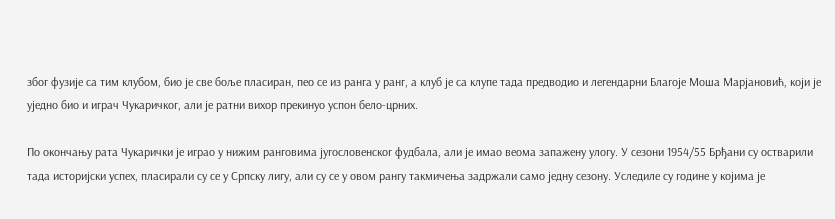због фузије са тим клубом, био је све боље пласиран, пео се из ранга у ранг, а клуб је са клупе тада предводио и легендарни Благоје Моша Марјановић, који је уједно био и играч Чукаричког, али је ратни вихор прекинуо успон бело-црних.

По окончању рата Чукарички је играо у нижим ранговима југословенског фудбала, али је имао веома запажену улогу. У сезони 1954/55 Брђани су остварили тада историјски успех, пласирали су се у Српску лигу, али су се у овом рангу такмичења задржали само једну сезону. Уследиле су године у којима је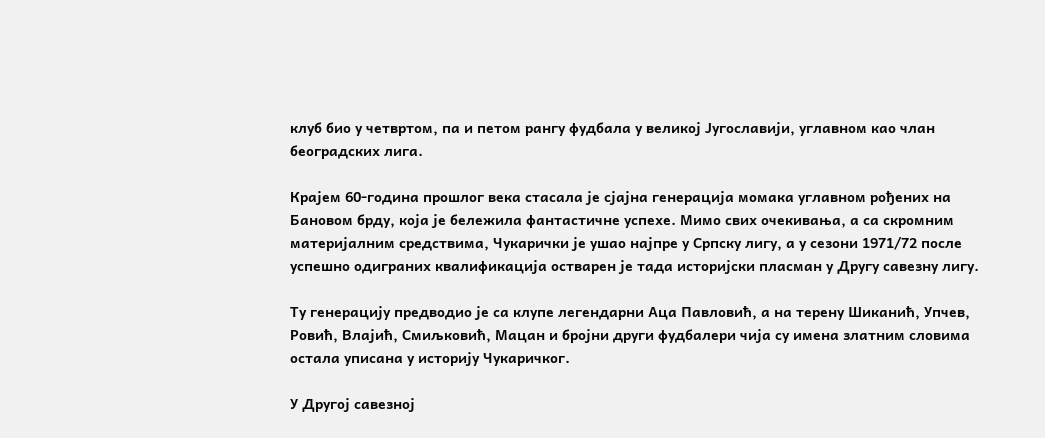клуб био у четвртом, па и петом рангу фудбала у великој Југославији, углавном као члан београдских лига.

Крајем 60-година прошлог века стасала је сјајна генерација момака углавном рођених на Бановом брду, која је бележила фантастичне успехе. Мимо свих очекивања, а са скромним материјалним средствима, Чукарички је ушао најпре у Српску лигу, а у сезони 1971/72 после успешно одиграних квалификација остварен је тада историјски пласман у Другу савезну лигу.

Ту генерацију предводио је са клупе легендарни Аца Павловић, а на терену Шиканић, Упчев, Ровић, Влајић, Смиљковић, Мацан и бројни други фудбалери чија су имена златним словима остала уписана у историју Чукаричког.

У Другој савезној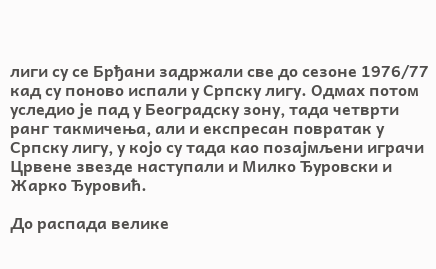лиги су се Брђани задржали све до сезоне 1976/77 кад су поново испали у Српску лигу. Одмах потом уследио је пад у Београдску зону, тада четврти ранг такмичења, али и експресан повратак у Српску лигу, у којо су тада као позајмљени играчи Црвене звезде наступали и Милко Ђуровски и Жарко Ђуровић.

До распада велике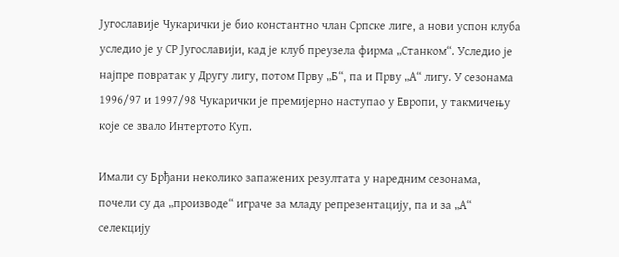Југославије Чукарички је био константно члан Српске лиге, а нови успон клуба уследио је у СР Југославији, кад је клуб преузела фирма „Станком“. Уследио је најпре повратак у Другу лигу, потом Прву „Б“, па и Прву „А“ лигу. У сезонама 1996/97 и 1997/98 Чукарички је премијерно наступао у Европи, у такмичењу које се звало Интертото Куп.

Имали су Брђани неколико запажених резултата у наредним сезонама, почели су да „производе“ играче за младу репрезентацију, па и за „А“ селекцију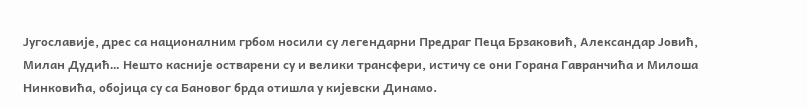Југославије, дрес са националним грбом носили су легендарни Предраг Пеца Брзаковић, Александар Јовић, Милан Дудић… Нешто касније остварени су и велики трансфери, истичу се они Горана Гавранчића и Милоша Нинковића, обојица су са Бановог брда отишла у кијевски Динамо.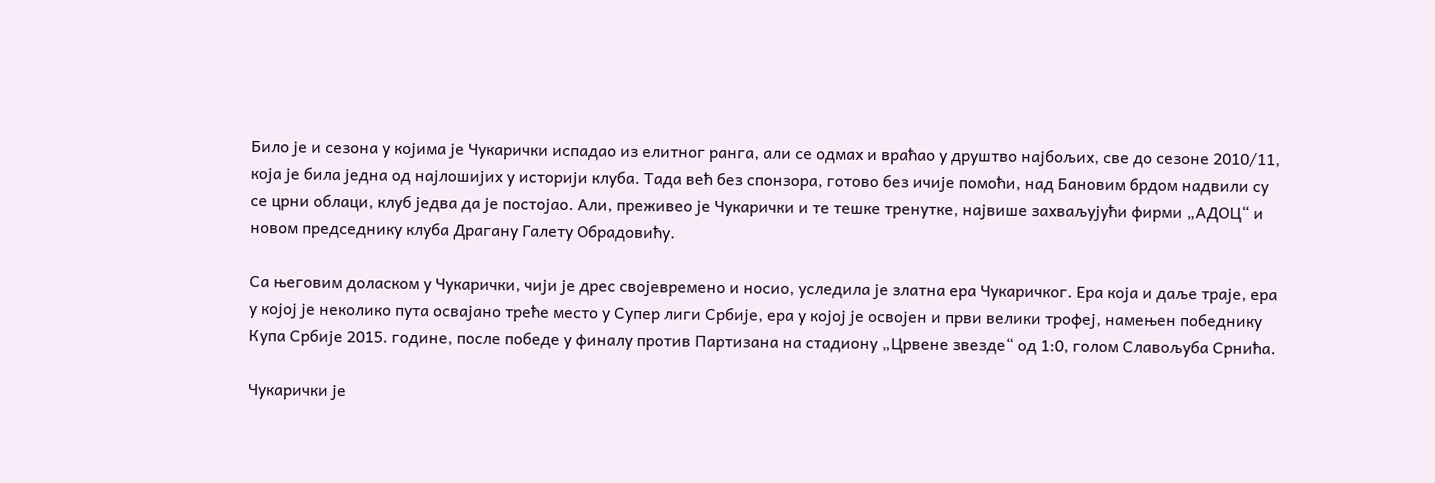Било је и сезона у којима је Чукарички испадао из елитног ранга, али се одмах и враћао у друштво најбољих, све до сезоне 2010/11, која је била једна од најлошијих у историји клуба. Тада већ без спонзора, готово без ичије помоћи, над Бановим брдом надвили су се црни облаци, клуб једва да је постојао. Али, преживео је Чукарички и те тешке тренутке, највише захваљујући фирми „АДОЦ“ и новом председнику клуба Драгану Галету Обрадовићу.

Са његовим доласком у Чукарички, чији је дрес својевремено и носио, уследила је златна ера Чукаричког. Ера која и даље траје, ера у којој је неколико пута освајано треће место у Супер лиги Србије, ера у којој је освојен и први велики трофеј, намењен победнику Купа Србије 2015. године, после победе у финалу против Партизана на стадиону „Црвене звезде“ од 1:0, голом Славољуба Срнића.

Чукарички је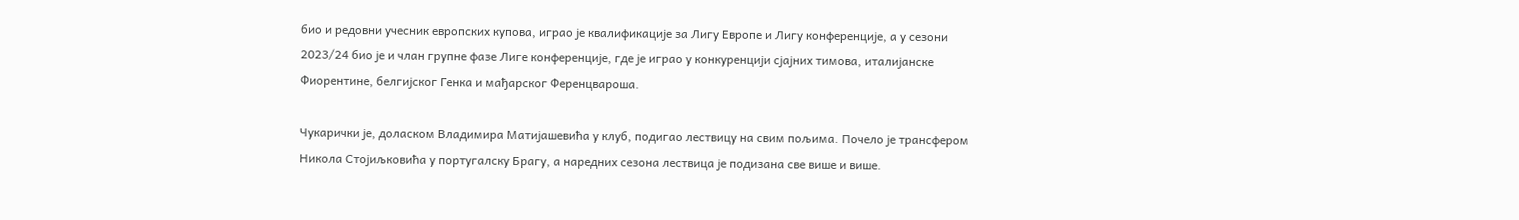био и редовни учесник европских купова, играо је квалификације за Лигу Европе и Лигу конференције, а у сезони 2023/24 био је и члан групне фазе Лиге конференције, где је играо у конкуренцији сјајних тимова, италијанске Фиорентине, белгијског Генка и мађарског Ференцвароша.

Чукарички је, доласком Владимира Матијашевића у клуб, подигао лествицу на свим пољима. Почело је трансфером Никола Стојиљковића у португалску Брагу, а наредних сезона лествица је подизана све више и више.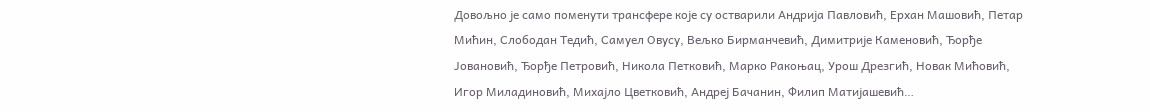Довољно је само поменути трансфере које су остварили Андрија Павловић, Ерхан Машовић, Петар Мићин, Слободан Тедић, Самуел Овусу, Вељко Бирманчевић, Димитрије Каменовић, Ђорђе Јовановић, Ђорђе Петровић, Никола Петковић, Марко Ракоњац, Урош Дрезгић, Новак Мићовић, Игор Миладиновић, Михајло Цветковић, Андреј Бачанин, Филип Матијашевић…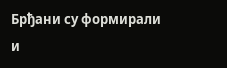Брђани су формирали и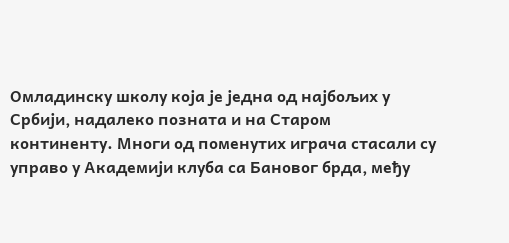Омладинску школу која је једна од најбољих у Србији, надалеко позната и на Старом континенту. Многи од поменутих играча стасали су управо у Академији клуба са Бановог брда, међу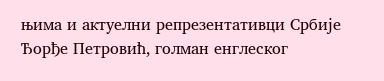њима и актуелни репрезентативци Србије Ђорђе Петровић, голман енглеског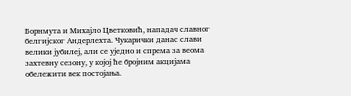Борнмута и Михајло Цветковић, нападач славног белгијског Андерлехта. Чукарички данас слави велики јубилеј, али се уједно и спрема за веома захтевну сезону, у којој ће бројним акцијама обележити век постојања.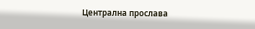Централна прослава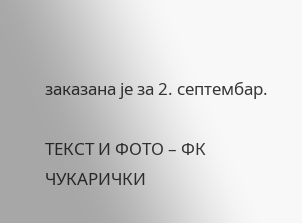заказана је за 2. септембар.

ТЕКСТ И ФОТО – ФК ЧУКАРИЧКИ